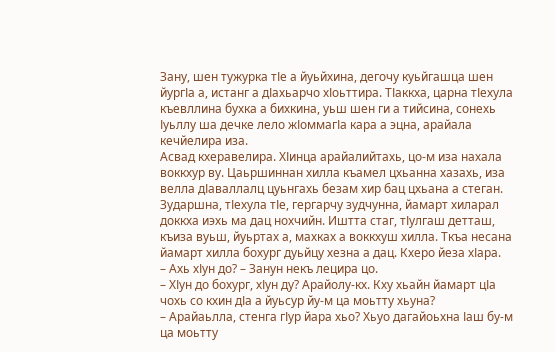Зану, шен тужурка тІе а йуьйхина, дегочу куьйгашца шен йургІа а, истанг а дІахьарчо хІоьттира. ТІаккха, царна тІехула къевллина бухка а бихкина, уьш шен ги а тийсина, сонехь Іуьллу ша дечке лело жІоммагІа кара а эцна, арайала кечйелира иза.
Асвад кхеравелира. ХІинца арайалийтахь, цо-м иза нахала воккхур ву. Цаьршиннан хилла къамел цхьанна хазахь, иза велла дІаваллалц цуьнгахь безам хир бац цхьана а стеган. Зударшна, тІехула тІе, гергарчу зудчунна, йамарт хиларал доккха иэхь ма дац нохчийн. Иштта стаг, тІулгаш детташ, къиза вуьш, йуьртах а, махках а воккхуш хилла. Ткъа несана йамарт хилла бохург дуьйцу хезна а дац. Кхеро йеза хІара.
– Ахь хІун до? – Занун некъ лецира цо.
– ХІун до бохург, хІун ду? Арайолу-кх. Кху хьайн йамарт цІа чохь со кхин дІа а йуьсур йу-м ца моьтту хьуна?
– Арайаьлла, стенга гІур йара хьо? Хьуо дагайоьхна Іаш бу-м ца моьтту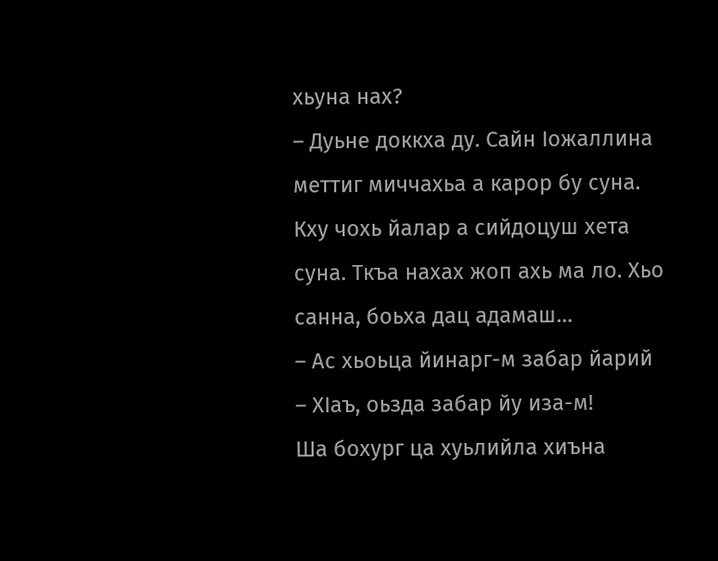хьуна нах?
– Дуьне доккха ду. Сайн Іожаллина меттиг миччахьа а карор бу суна. Кху чохь йалар а сийдоцуш хета суна. Ткъа нахах жоп ахь ма ло. Хьо санна, боьха дац адамаш…
– Ас хьоьца йинарг-м забар йарий
– ХІаъ, оьзда забар йу иза-м!
Ша бохург ца хуьлийла хиъна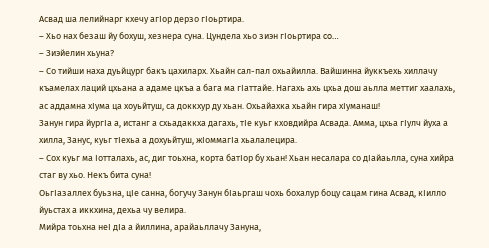Асвад ша лелийнарг кхечу агІор дерзо гІоьртира.
– Хьо нах безаш йу бохуш, хезнера суна. Цундела хьо зиэн гІоьртира co…
– Зиэйелин хьуна?
– Со тийши наха дуьйцург бакъ цахиларх. Хьайн сал-пал охьайилла. Вайшинна йуккъехь хиллачу къамелах лаций цхьана а адаме цкъа а бага ма гІаттайе. Нагахь ахь цхьа дош аьлла меттиг хаалахь, ас аддамна хІума ца хоуьйтуш, са доккхур ду хьан. Охьайахка хьайн гира хІуманаш!
Занун гира йургІа а, истанг а схьадаккха дагахь, тІе куьг кховдийра Асвада. Амма, цхьа гІулч йуха а хилла, Занус, куьг тІехьа а дохуьйтуш, жІоммагІа хьалалецира.
– Сох куьг ма Іотталахь, ас, диг тоьхна, корта батІор бу хьан! Хьан несалара со дІайаьлла, суна хийра стаг ву хьо. Некъ бита суна!
ОьгІазаллех буьзна, цІе санна, богучу Занун бІаьргаш чохь бохалур боцу сацам гина Асвад, кІилло йуьстах а иккхина, дехьа чу велира.
Мийра тоьхна неІ дІа а йиллина, арайаьллачу Зануна,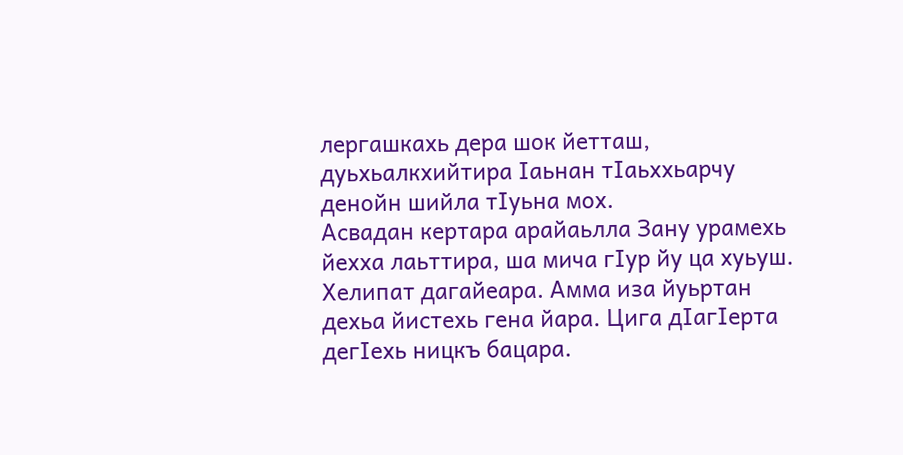лергашкахь дера шок йетташ, дуьхьалкхийтира Іаьнан тІаьххьарчу денойн шийла тІуьна мох.
Асвадан кертара арайаьлла Зану урамехь йехха лаьттира, ша мича гІур йу ца хуьуш. Хелипат дагайеара. Амма иза йуьртан дехьа йистехь гена йара. Цига дІагІерта дегІехь ницкъ бацара.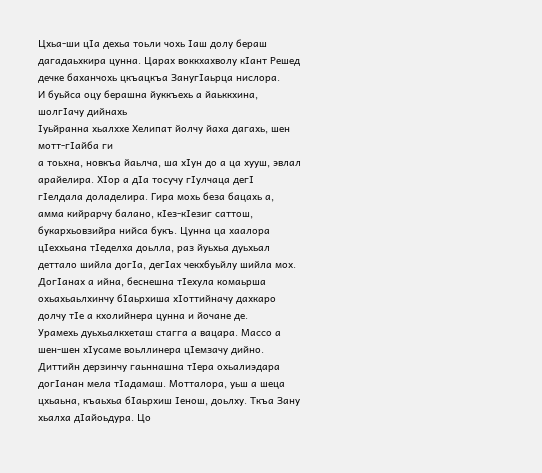Цхьа-ши цІа дехьа тоьли чохь Іаш долу бераш дагадаьхкира цунна. Царах воккхахволу кІант Решед дечке баханчохь цкъацкъа ЗанугІаьрца нислора.
И буьйса оцу берашна йуккъехь а йаьккхина, шолгІачу дийнахь
Іуьйранна хьалххе Хелипат йолчу йаха дагахь, шен мотт-гІайба ги
а тоьхна, новкъа йаьлча, ша хІун до а ца хууш, эвлал арайелира. ХІор а дІа тосучу гІулчаца дегІ гІелдала доладелира. Гира мохь беза бацахь а, амма кийрарчу балано, кІез-кІезиг саттош, букархьовзийра нийса букъ. Цунна ца хаалора цІеххьана тІеделха доьлла, раз йуьхьа дуьхьал деттало шийла догІа, дегІах чекхбуьйлу шийла мох. ДогІанах а ийна, беснешна тІехула комаьрша охьахьаьлхинчу бІаьрхиша хІоттийначу дахкаро долчу тІе а кхолийнера цунна и йочане де.
Урамехь дуьхьалкхеташ стагга а вацара. Массо а шен-шен хІусаме воьллинера цІемзачу дийно. Диттийн дерзинчу гаьннашна тІера охьалиэдара догІанан мела тІадамаш. Мотталора, уьш а шеца цхьаьна, къаьхьа бІаьрхиш Іенош, доьлху. Ткъа Зану хьалха дІайоьдура. Цо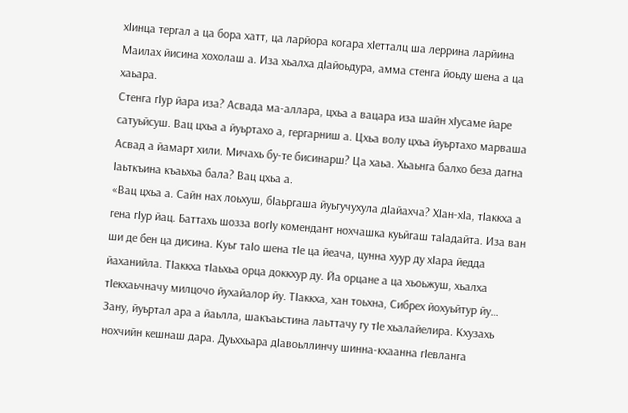хІинца тергал а ца бора хатт, ца ларйора когара хІетталц ша леррина ларйина Маилах йисина хохолаш а. Иза хьалха дІайоьдура, амма стенга йоьду шена а ца хаьара.
Стенга гІур йара иза? Асвада ма-аллара, цхьа а вацара иза шайн хІусаме йаре сатуьйсуш. Вац цхьа а йуьртахо а, гергарниш а. Цхьа волу цхьа йуьртахо марваша Асвад а йамарт хили. Мичахь бу-те бисинарш? Ца хаьа. Хьаьнга балхо беза дагна Іаьткъина къаьхьа бала? Вац цхьа а.
«Вац цхьа а. Сайн нах лоьхуш, бІаьргаша йуьгучухула дІайахча? ХІан-хІа, тІаккха а гена гІур йац. Баттахь шозза вогІу комендант нохчашка куьйгаш таІадайта. Иза ван ши де бен ца дисина. Куьг таІо шена тІе ца йеача, цунна хуур ду хІара йедда йаханийла. ТІаккха тІаьхьа орца доккхур ду. Йа орцане а ца хьоьжуш, хьалха тІекхаьчначу милцочо йухайалор йу. ТІаккха, хан тоьхна, Сибрех йохуьйтур йу…
Зану, йуьртал ара а йаьлла, шакъаьстина лаьттачу гу тІе хьалайелира. Кхузахь нохчийн кешнаш дара. Дуьххьара дІавоьллинчу шинна-кхаанна гІевланга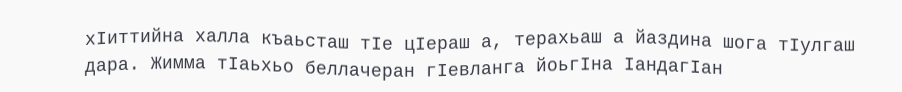хІиттийна халла къаьсташ тІе цІераш а, терахьаш а йаздина шога тІулгаш дара. Жимма тІаьхьо беллачеран гІевланга йоьгІна ІандагІан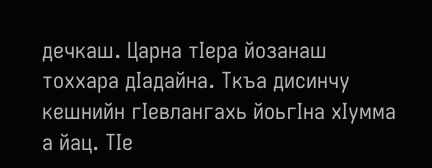дечкаш. Царна тІера йозанаш тоххара дІадайна. Ткъа дисинчу кешнийн гІевлангахь йоьгІна хІумма а йац. ТІе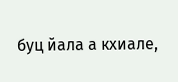буц йала а кхиале,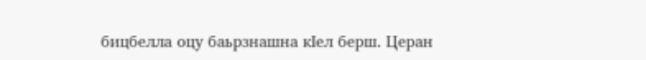бицбелла оцу баьрзнашна кІел берш. Церан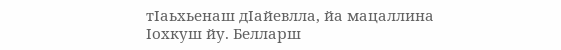тІаьхьенаш дІайевлла, йа мацаллина Іохкуш йу. Белларш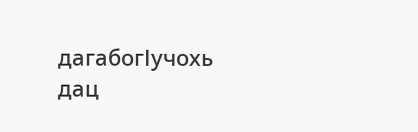дагабогІучохь дац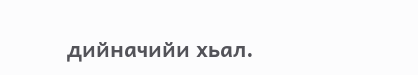дийначийи хьал.